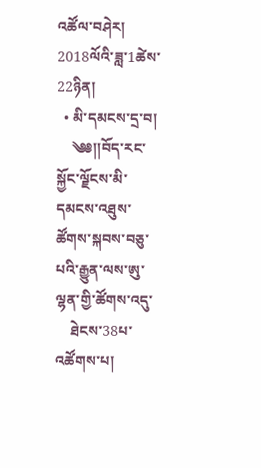འཚོལ་བཤེར།
2018ལོའི་ཟླ་1ཚེས་22ཉིན།
  • མི་དམངས་དྲ་བ།
    ༄༅།།བོད་རང་སྐྱོང་ལྗོངས་མི་དམངས་འཐུས་ཚོགས་སྐབས་བཅུ་པའི་རྒྱུན་ལས་ཨུ་ལྷན་གྱི་ཚོགས་འདུ་
    ཐེངས་38པ་འཚོགས་པ།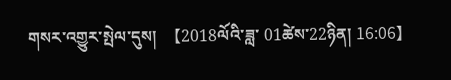གསར་འགྱུར་སྤེལ་དུས།  【2018ལོའི་ཟླ་ 01ཚེས་22ཉིན། 16:06】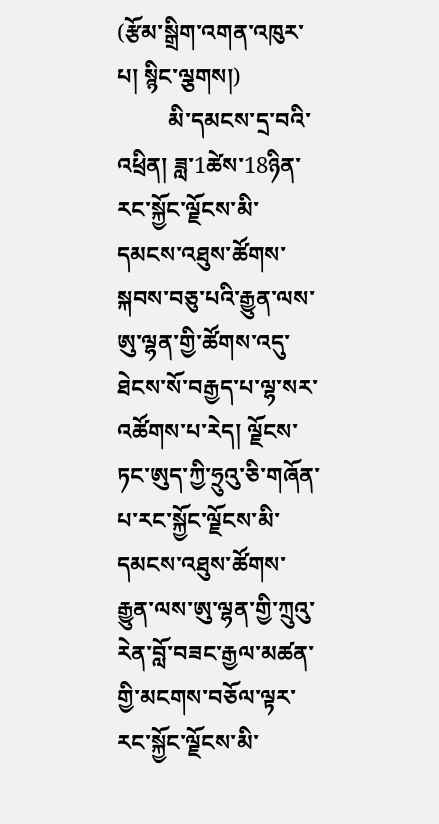(རྩོམ་སྒྲིག་འགན་འཁུར་པ། སྙིང་ལྕགས།)
         མི་དམངས་དྲ་བའི་འཕྲིན། ཟླ་1ཚེས་18ཉིན་རང་སྐྱོང་ལྗོངས་མི་དམངས་འཐུས་ཚོགས་སྐབས་བཅུ་པའི་རྒྱུན་ལས་ཨུ་ལྷན་གྱི་ཚོགས་འདུ་ཐེངས་སོ་བརྒྱད་པ་ལྷ་སར་འཚོགས་པ་རེད། ལྗོངས་ཏང་ཨུད་ཀྱི་ཧྲུའུ་ཅི་གཞོན་པ་རང་སྐྱོང་ལྗོངས་མི་དམངས་འཐུས་ཚོགས་རྒྱུན་ལས་ཨུ་ལྷན་གྱི་ཀྲུའུ་རེན་བློ་བཟང་རྒྱལ་མཚན་གྱི་མངགས་བཅོལ་ལྟར་རང་སྐྱོང་ལྗོངས་མི་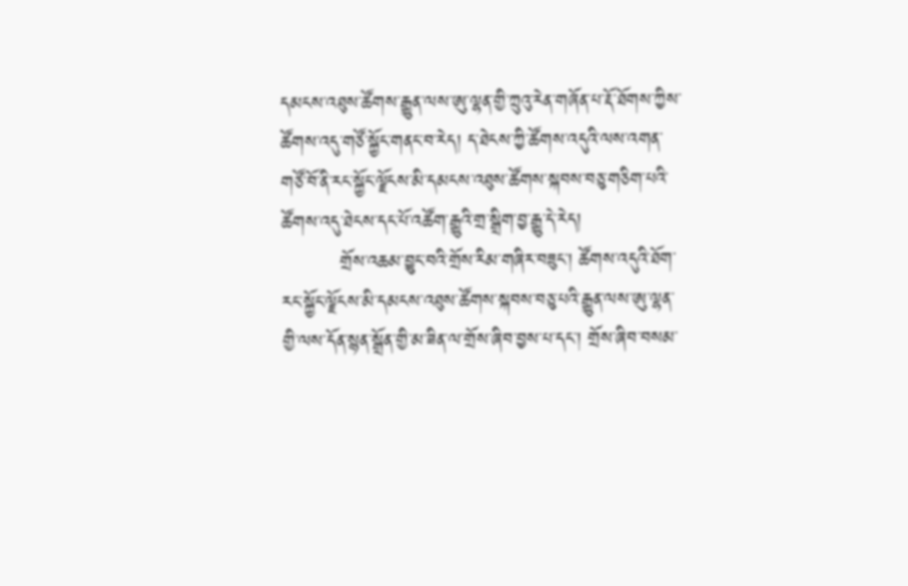དམངས་འཐུས་ཚོགས་རྒྱུན་ལས་ཨུ་ལྷན་གྱི་ཀྲུའུ་རེན་གཞོན་པ་རྡོ་ཐོགས་ཀྱིས་ཚོགས་འདུ་གཙོ་སྐྱོང་གནང་བ་རེད། ད་ཐེངས་ཀྱི་ཚོགས་འདུའི་ལས་འགན་གཙོ་བོ་ནི་རང་སྐྱོང་ལྗོངས་མི་དམངས་འཐུས་ཚོགས་སྐབས་བཅུ་གཅིག་པའི་ཚོགས་འདུ་ཐེངས་དང་པོ་འཚོག་རྒྱུའི་གྲ་སྒྲིག་བྱ་རྒྱུ་དེ་རེད།
         གྲོས་འཆམ་བྱུང་བའི་གྲོས་རིམ་གཞིར་བཟུང་། ཚོགས་འདུའི་ཐོག་རང་སྐྱོང་ལྗོངས་མི་དམངས་འཐུས་ཚོགས་སྐབས་བཅུ་པའི་རྒྱུན་ལས་ཨུ་ལྷན་གྱི་ལས་དོན་སྙན་སྒྲོན་གྱི་མ་ཟིན་ལ་གྲོས་ཞིབ་བྱས་པ་དང་། གྲོས་ཞིབ་བསམ་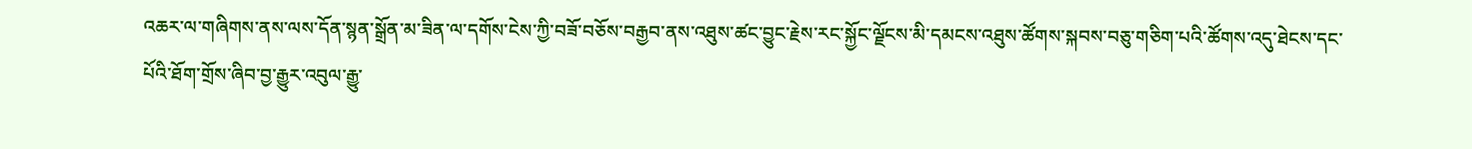འཆར་ལ་གཞིགས་ནས་ལས་དོན་སྙན་སྒྲོན་མ་ཟིན་ལ་དགོས་ངེས་ཀྱི་བཟོ་བཅོས་བརྒྱབ་ནས་འཐུས་ཚང་བྱུང་རྗེས་རང་སྐྱོང་ལྗོངས་མི་དམངས་འཐུས་ཚོགས་སྐབས་བཅུ་གཅིག་པའི་ཚོགས་འདུ་ཐེངས་དང་པོའི་ཐོག་གྲོས་ཞིབ་བྱ་རྒྱུར་འབུལ་རྒྱུ་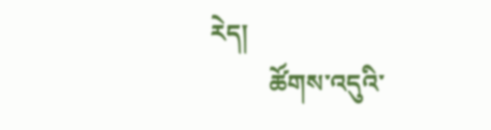རེད།
         ཚོགས་འདུའི་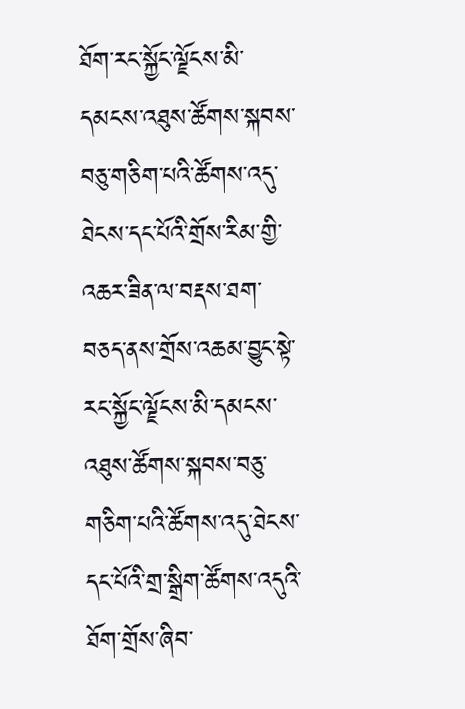ཐོག་རང་སྐྱོང་ལྗོངས་མི་དམངས་འཐུས་ཚོགས་སྐབས་བཅུ་གཅིག་པའི་ཚོགས་འདུ་ཐེངས་དང་པོའི་གྲོས་རིམ་གྱི་འཆར་ཟིན་ལ་བརྡས་ཐག་བཅད་ནས་གྲོས་འཆམ་བྱུང་སྟེ་རང་སྐྱོང་ལྗོངས་མི་དམངས་འཐུས་ཚོགས་སྐབས་བཅུ་གཅིག་པའི་ཚོགས་འདུ་ཐེངས་དང་པོའི་གྲ་སྒྲིག་ཚོགས་འདུའི་ཐོག་གྲོས་ཞིབ་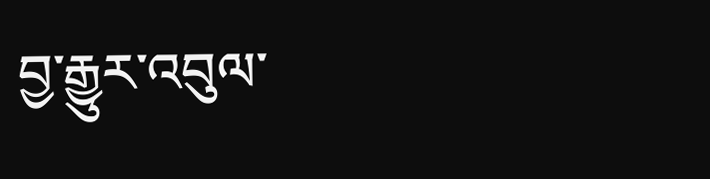བྱ་རྒྱུར་འབུལ་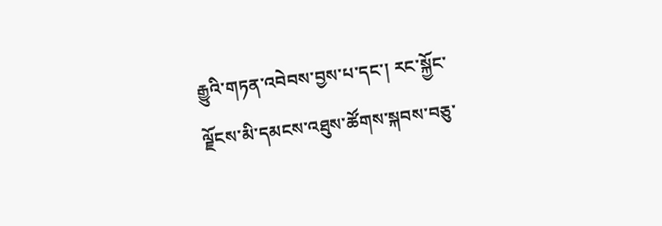རྒྱུའི་གཏན་འབེབས་བྱས་པ་དང་། རང་སྐྱོང་ལྗོངས་མི་དམངས་འཐུས་ཚོགས་སྐབས་བཅུ་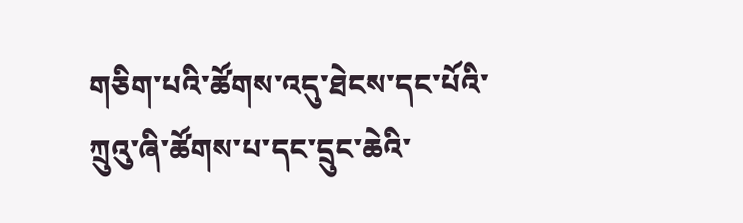གཅིག་པའི་ཚོགས་འདུ་ཐེངས་དང་པོའི་ཀྲུའུ་ཞི་ཚོགས་པ་དང་དྲུང་ཆེའི་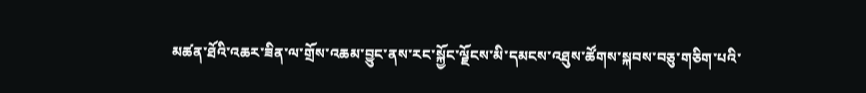མཚན་ཐོའི་འཆར་ཟིན་ལ་གྲོས་འཆམ་བྱུང་ནས་རང་སྐྱོང་ལྗོངས་མི་དམངས་འཐུས་ཚོགས་སྐབས་བཅུ་གཅིག་པའི་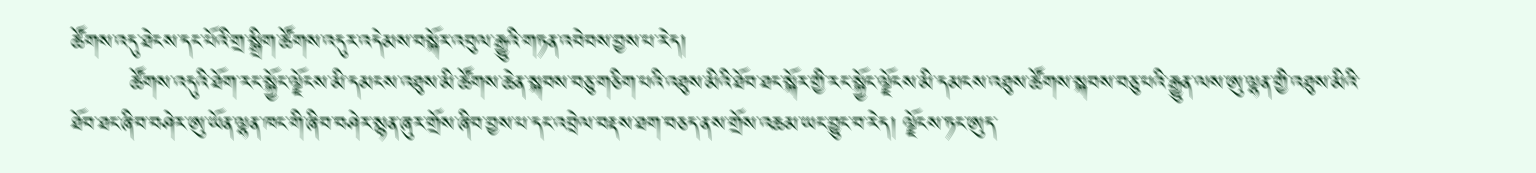ཚོགས་འདུ་ཐེངས་དང་པོའི་གྲ་སྒྲིག་ཚོགས་འདུར་འདེམས་བསྐོར་འབུལ་རྒྱུའི་གཏན་འབེབས་བྱས་པ་རེད།
        ཚོགས་འདུའི་ཐོག་རང་སྐྱོང་ལྗོངས་མི་དམངས་འཐུས་མི་ཚོགས་ཆེན་སྐབས་བཅུ་གཅིག་པའི་འཐུས་མིའི་ཐོབ་ཐང་སྐོར་གྱི་རང་སྐྱོང་ལྗོངས་མི་དམངས་འཐུས་ཚོགས་སྐབས་བཅུ་པའི་རྒྱུན་ལས་ཨུ་ལྷན་གྱི་འཐུས་མིའི་ཐོབ་ཐང་ཞིབ་བཤེར་ཨུ་ཡོན་ལྷན་ཁང་གི་ཞིབ་བཤེར་སྙན་ཞུར་གྲོས་ཞིབ་བྱས་པ་དང་འབྲེལ་བརྡས་ཐག་བཅད་ནས་གྲོས་འཆམ་ཡང་བྱུང་བ་རེད། ལྗོངས་ཏང་ཨུད་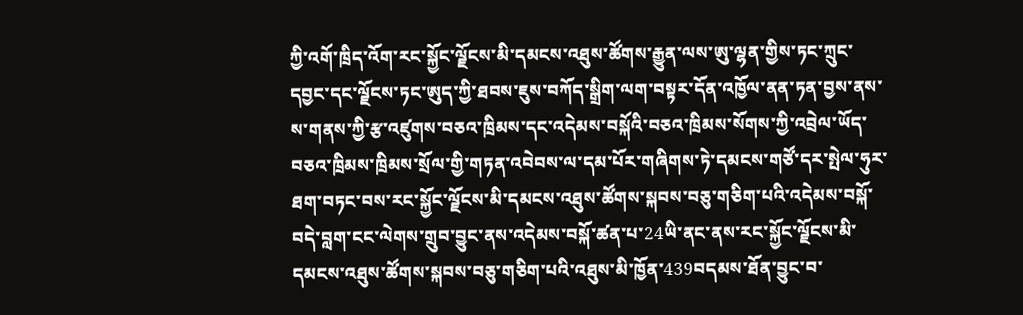ཀྱི་འགོ་ཁྲིད་འོག་རང་སྐྱོང་ལྗོངས་མི་དམངས་འཐུས་ཚོགས་རྒྱུན་ལས་ཨུ་ལྷན་གྱིས་ཏང་ཀྲུང་དབྱང་དང་ལྗོངས་ཏང་ཨུད་ཀྱི་ཐབས་ཇུས་བཀོད་སྒྲིག་ལག་བསྟར་དོན་འཁྱོལ་ནན་ཏན་བྱས་ནས་ས་གནས་ཀྱི་རྩ་འཛུགས་བཅའ་ཁྲིམས་དང་འདེམས་བསྐོའི་བཅའ་ཁྲིམས་སོགས་ཀྱི་འབྲེལ་ཡོད་བཅའ་ཁྲིམས་ཁྲིམས་སྲོལ་གྱི་གཏན་འབེབས་ལ་དམ་པོར་གཞིགས་ཏེ་དམངས་གཙོ་དར་སྤེལ་ཧུར་ཐག་བཏང་བས་རང་སྐྱོང་ལྗོངས་མི་དམངས་འཐུས་ཚོགས་སྐབས་བཅུ་གཅིག་པའི་འདེམས་བསྐོ་བདེ་བླག་ངང་ལེགས་གྲུབ་བྱུང་ནས་འདེམས་བསྐོ་ཚན་པ་24ཡི་ནང་ནས་རང་སྐྱོང་ལྗོངས་མི་དམངས་འཐུས་ཚོགས་སྐབས་བཅུ་གཅིག་པའི་འཐུས་མི་ཁྱོན་439བདམས་ཐོན་བྱུང་བ་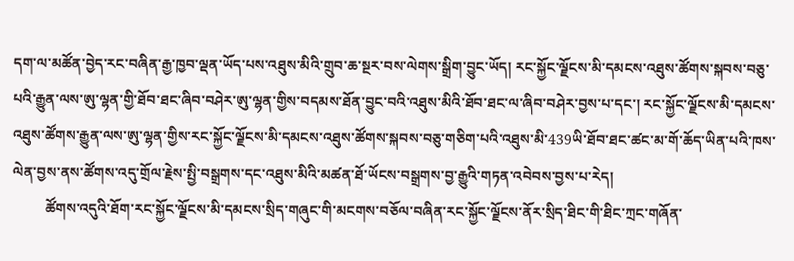དག་ལ་མཚོན་བྱེད་རང་བཞིན་རྒྱ་ཁྱབ་ལྡན་ཡོད་པས་འཐུས་མིའི་གྲུབ་ཆ་སྔར་བས་ལེགས་སྒྲིག་བྱུང་ཡོད། རང་སྐྱོང་ལྗོངས་མི་དམངས་འཐུས་ཚོགས་སྐབས་བཅུ་པའི་རྒྱུན་ལས་ཨུ་ལྷན་གྱི་ཐོབ་ཐང་ཞིབ་བཤེར་ཨུ་ལྷན་གྱིས་བདམས་ཐོན་བྱུང་བའི་འཐུས་མིའི་ཐོབ་ཐང་ལ་ཞིབ་བཤེར་བྱས་པ་དང་། རང་སྐྱོང་ལྗོངས་མི་དམངས་འཐུས་ཚོགས་རྒྱུན་ལས་ཨུ་ལྷན་གྱིས་རང་སྐྱོང་ལྗོངས་མི་དམངས་འཐུས་ཚོགས་སྐབས་བཅུ་གཅིག་པའི་འཐུས་མི་439ཡི་ཐོབ་ཐང་ཚང་མ་གོ་ཆོད་ཡིན་པའི་ཁས་ལེན་བྱས་ནས་ཚོགས་འདུ་གྲོལ་རྗེས་སྤྱི་བསྒྲགས་དང་འཐུས་མིའི་མཚན་ཐོ་ཡོངས་བསྒྲགས་བྱ་རྒྱུའི་གཏན་འབེབས་བྱས་པ་རེད།
         ཚོགས་འདུའི་ཐོག་རང་སྐྱོང་ལྗོངས་མི་དམངས་སྲིད་གཞུང་གི་མངགས་བཅོལ་བཞིན་རང་སྐྱོང་ལྗོངས་ནོར་སྲིད་ཐིང་གི་ཐིང་ཀྲང་གཞོན་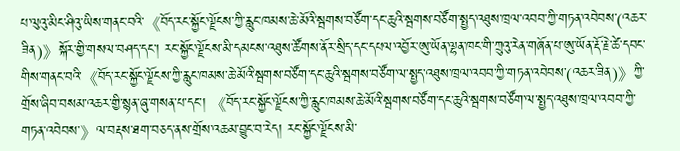པ་ལུའུ་མིང་ཤིའུ་ཡིས་གནང་བའི་《བོད་རང་སྐྱོང་ལྗོངས་ཀྱི་རླུང་ཁམས་ཆེ་མོའི་སྦགས་བཙོག་དང་ཆུའི་སྦགས་བཙོག་སྤྱད་འཐུས་ཁྲལ་འབབ་ཀྱི་གཏན་འབེབས་(འཆར་ཟིན)》སྐོར་གྱི་གསལ་བཤད་དང་། རང་སྐྱོང་ལྗོངས་མི་དམངས་འཐུས་ཚོགས་ནོར་སྲིད་དང་དཔལ་འབྱོར་ཨུ་ཡོན་ལྷན་ཁང་གི་ཀྲུའུ་རེན་གཞོན་པ་ཨུ་ཡོན་རྡོ་རྗེ་ཚེ་དབང་གིས་གནང་བའི་《བོད་རང་སྐྱོང་ལྗོངས་ཀྱི་རླུང་ཁམས་ཆེ་མོའི་སྦགས་བཙོག་དང་ཆུའི་སྦགས་བཙོག་ལ་སྤྱད་འཐུས་ཁྲལ་འབབ་ཀྱི་གཏན་འབེབས་(འཆར་ཟིན)》ཀྱི་གྲོས་ཞིབ་བསམ་འཆར་གྱི་སྙན་ཞུ་གསན་པ་དང་། 《བོད་རང་སྐྱོང་ལྗོངས་ཀྱི་རླུང་ཁམས་ཆེ་མོའི་སྦགས་བཙོག་དང་ཆུའི་སྦགས་བཙོག་ལ་སྤྱད་འཐུས་ཁྲལ་འབབ་ཀྱི་གཏན་འབེབས་》ལ་བརྡས་ཐག་བཅད་ནས་གྲོས་འཆམ་བྱུང་བ་རེད། རང་སྐྱོང་ལྗོངས་མི་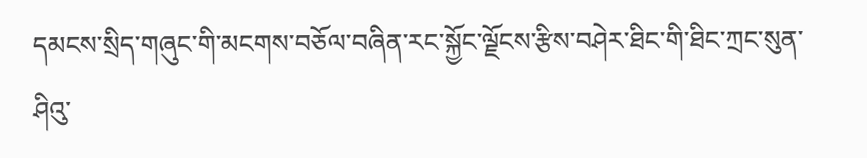དམངས་སྲིད་གཞུང་གི་མངགས་བཅོལ་བཞིན་རང་སྐྱོང་ལྗོངས་རྩིས་བཤེར་ཐིང་གི་ཐིང་ཀྲང་སུན་ཤིའུ་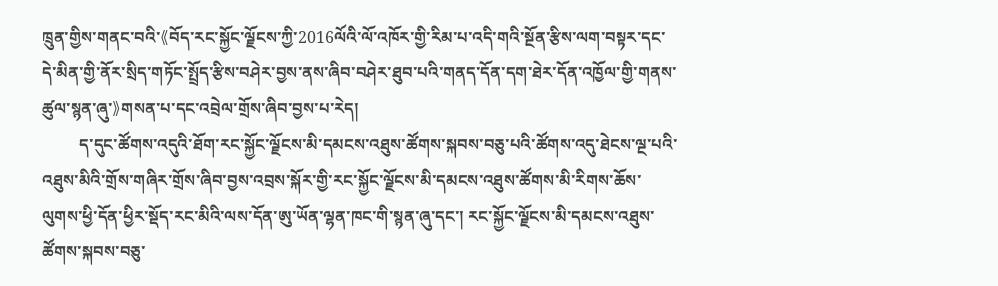ཁྲུན་གྱིས་གནང་བའི་《བོད་རང་སྐྱོང་ལྗོངས་ཀྱི་2016ལོའི་ལོ་འཁོར་གྱི་རིམ་པ་འདི་གའི་སྔོན་རྩིས་ལག་བསྟར་དང་དེ་མིན་གྱི་ནོར་སྲིད་གཏོང་སྤྲོད་རྩིས་བཤེར་བྱས་ནས་ཞིབ་བཤེར་ཐུབ་པའི་གནད་དོན་དག་ཐེར་དོན་འཁྱོལ་གྱི་གནས་ཚུལ་སྙན་ཞུ་》གསན་པ་དང་འབྲེལ་གྲོས་ཞིབ་བྱས་པ་རེད།
         ད་དུང་ཚོགས་འདུའི་ཐོག་རང་སྐྱོང་ལྗོངས་མི་དམངས་འཐུས་ཚོགས་སྐབས་བཅུ་པའི་ཚོགས་འདུ་ཐེངས་ལྔ་པའི་འཐུས་མིའི་གྲོས་གཞིར་གྲོས་ཞིབ་བྱས་འབྲས་སྐོར་གྱི་རང་སྐྱོང་ལྗོངས་མི་དམངས་འཐུས་ཚོགས་མི་རིགས་ཆོས་ལུགས་ཕྱི་དོན་ཕྱིར་སྡོད་རང་མིའི་ལས་དོན་ཨུ་ཡོན་ལྷན་ཁང་གི་སྙན་ཞུ་དང་། རང་སྐྱོང་ལྗོངས་མི་དམངས་འཐུས་ཚོགས་སྐབས་བཅུ་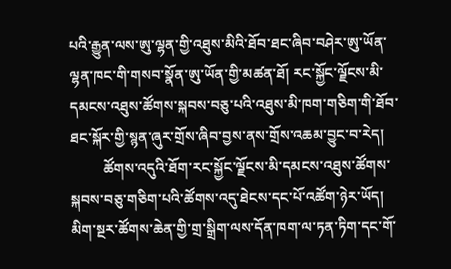པའི་རྒྱུན་ལས་ཨུ་ལྷན་གྱི་འཐུས་མིའི་ཐོབ་ཐང་ཞིབ་བཤེར་ཨུ་ཡོན་ལྷན་ཁང་གི་གསབ་སྣོན་ཨུ་ཡོན་གྱི་མཚན་ཐོ། རང་སྐྱོང་ལྗོངས་མི་དམངས་འཐུས་ཚོགས་སྐབས་བཅུ་པའི་འཐུས་མི་ཁག་གཅིག་གི་ཐོབ་ཐང་སྐོར་གྱི་སྙན་ཞུར་གྲོས་ཞིབ་བྱས་ནས་གྲོས་འཆམ་བྱུང་བ་རེད།
         ཚོགས་འདུའི་ཐོག་རང་སྐྱོང་ལྗོངས་མི་དམངས་འཐུས་ཚོགས་སྐབས་བཅུ་གཅིག་པའི་ཚོགས་འདུ་ཐེངས་དང་པོ་འཚོག་ཉེར་ཡོད། མིག་སྔར་ཚོགས་ཆེན་གྱི་གྲ་སྒྲིག་ལས་དོན་ཁག་ལ་ཏན་ཏིག་དང་གོ་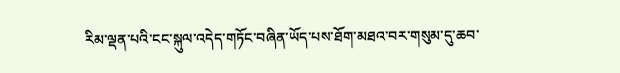རིམ་ལྡན་པའི་ངང་སྐུལ་འདེད་གཏོང་བཞིན་ཡོད་པས་ཐོག་མཐའ་བར་གསུམ་དུ་ཆབ་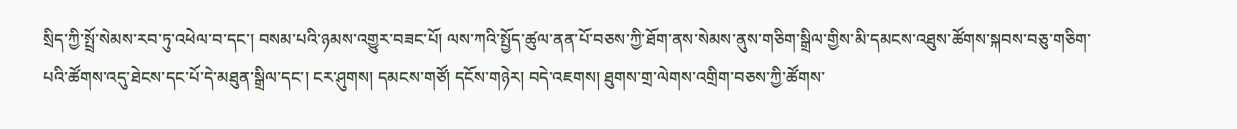སྲིད་ཀྱི་སྤྲོ་སེམས་རབ་ཏུ་འཕེལ་བ་དང་། བསམ་པའི་ཉམས་འགྱུར་བཟང་པོ། ལས་ཀའི་སྤྱོད་ཚུལ་ནན་པོ་བཅས་ཀྱི་ཐོག་ནས་སེམས་ནུས་གཅིག་སྒྲིལ་གྱིས་མི་དམངས་འཐུས་ཚོགས་སྐབས་བཅུ་གཅིག་པའི་ཚོགས་འདུ་ཐེངས་དང་པོ་དེ་མཐུན་སྒྲིལ་དང་། ངར་ཤུགས། དམངས་གཙོ། དངོས་གཉེར། བདེ་འཇགས། ཐུགས་གྲ་ལེགས་འགྲིག་བཅས་ཀྱི་ཚོགས་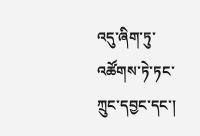འདུ་ཞིག་ཏུ་འཚོགས་ཏེ་ཏང་ཀྲུང་དབྱང་དང་།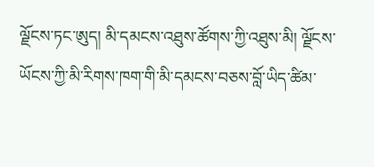ལྗོངས་ཏང་ཨུད། མི་དམངས་འཐུས་ཚོགས་ཀྱི་འཐུས་མི། ལྗོངས་ཡོངས་ཀྱི་མི་རིགས་ཁག་གི་མི་དམངས་བཅས་བློ་ཡིད་ཚིམ་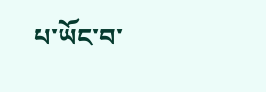པ་ཡོང་བ་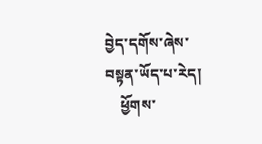བྱེད་དགོས་ཞེས་བསྟན་ཡོད་པ་རེད།
    ཕྱོགས་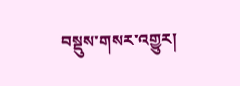བསྡུས་གསར་འགྱུར།